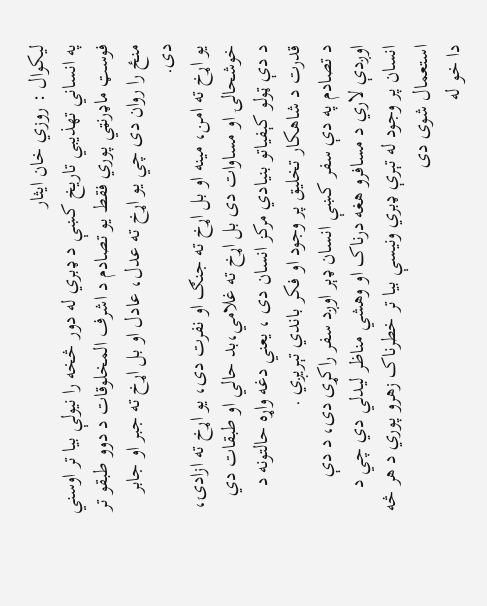ليکوال : روزي خان ايثار
په انساني تهذيبي تاريخ کښې د ډبري له دور څخه را نیولې بيا تر اوسني فوسټ ماډرنټي پوري فقط يو تصادم د اشرف المخلوقات د دوو طبقو تر منځ را روان دی چي يو اړخ ته عدل، عادل او بل اړخ ته جبر او جابر دی.
يو اړخ ته امن، مينه او بل اړخ ته جنګ او نفرت دی، يو اړخ ته ازادۍ، خوشحالۍ او مساوات دی بل اړخ ته غلامي،بد حالي او طبقات دي
د دې ټولو کېفياتو بنيادي مرکز انسان دی ، يعني دغه واړه حالتونه د قدرت د شاهکار تخليق پر وجود او فکر باندي تېريږي .
د تصادم په دې سفر کښې انسان ډېر اوږد سفر راکړی دی، د دې اوږدې لاري د مسافرو هغه درناک او وهشي مناظر لیدلي دي چي د انسان پر وجود له تېرې ډبري ونيسې بيا تر خطرناک زهرو پوري د هر څه استعمال شوی دی
دا خو له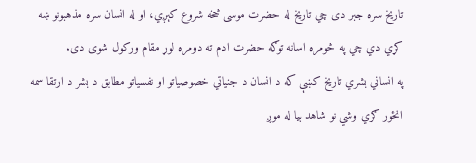تاريخ سره جبر دی چي تاريخ له حضرت موسی څخه شروع کېږي، او له انسان سره مذهبونو ښه کړي دي چي په څومره اسانه توګه حضرت ادم ته دومره لوړ مقام ورکول شوی دی.
په انساني بشري تاريخ کښې که د انسان د جنياتي خصوصياتو او نفسياتو مطابق د بشر د ارتقا سمه انځور ګري وشي نو شاهد بيا له موږ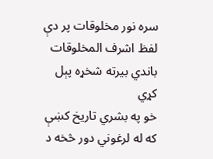سره نور مخلوقات پر دې لفظ اشرف المخلوقات باندي بيرته شخړه پېل کړي
خو په بشري تاريخ کښې که له لرغوني دور څخه د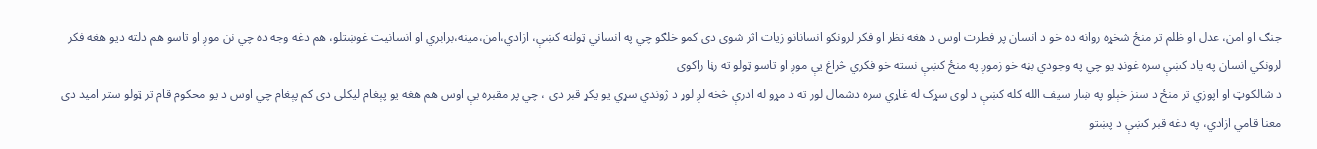جنګ او امن، عدل او ظلم تر منځ شخړه روانه ده خو د انسان پر فطرت اوس د هغه نظر او فکر لرونکو انسانانو زيات اثر شوی دی کمو خلګو چي په انساني ټولنه کښې، ازادي،امن،مينه،برابري او انسانيت غوښتلو، هم دغه وجه ده چي نن موږ او تاسو هم دلته ديو هغه فکر لرونکي انسان په ياد کښې سره غونډ يو چي په وجودي بڼه خو زموږ په منځ کښې نسته خو فکري څراغ يې موږ او تاسو ټولو ته رڼا راکوی
د شالکوټ او اپوزي تر منځ د سنز خېلو په ښار سيف الله کله کښې د لوی سړک له غاړي سره دشمال لور ته د مړو له ادرې څخه لږ لوړ د ژوندي سړي يو يکړ قبر دی ، چي پر مقبره يې اوس هم هغه يو پېغام ليکلی دی کم پېغام چي اوس د يو محکوم قام تر ټولو ستر اميد دی معنا قامي ازادي، په دغه قبر کښې د پښتو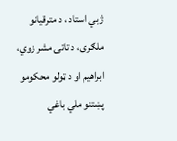ژبي استاد ، د مترقيانو ملګری، د تاتۍ مشر زوي، ابراهيم او د ټولو محکومو پښتنو ملي باغي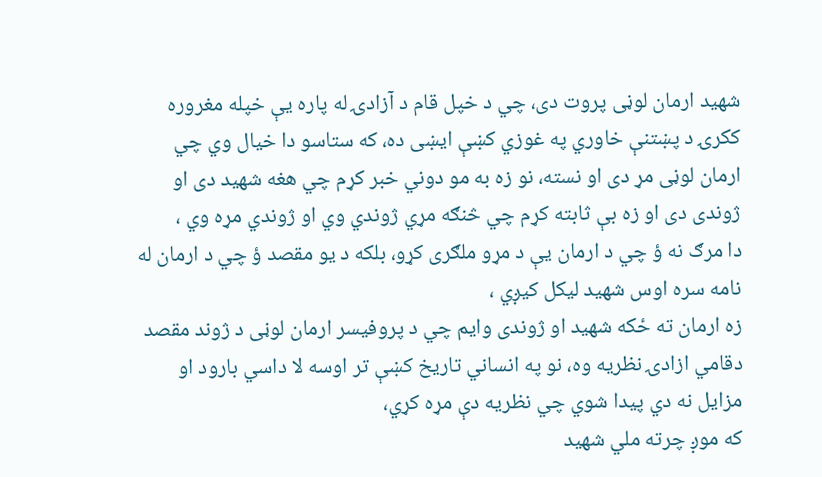شهيد ارمان لوڼی پروت دی، چي د خپل قام د آزادۍ له پاره يې خپله مغروره ککرۍ د پښتنې خاوري په غوزي کښې ايښی ده، که ستاسو دا خيال وي چي ارمان لوڼی مړ دی او نسته، نو زه به مو دوني خبر کړم چي هغه شهيد دی او ژوندی دی او زه بې ثابته کړم چي څنګه مړي ژوندي وي او ژوندي مړه وي ،
دا مرګ نه ؤ چي د ارمان يې د مړو ملګری کړو، بلکه د يو مقصد ؤ چي د ارمان له نامه سره اوس شهيد ليکل کيږي ،
زه ارمان ته ځکه شهيد او ژوندی وايم چي د پروفيسر ارمان لوڼی د ژوند مقصد دقامي ازادۍ نظريه وه، نو په انساني تاريخ کښې تر اوسه لا داسي بارود او مزايل نه دي پيدا شوي چي نظريه دې مړه کړي،
که موږ چرته ملي شهيد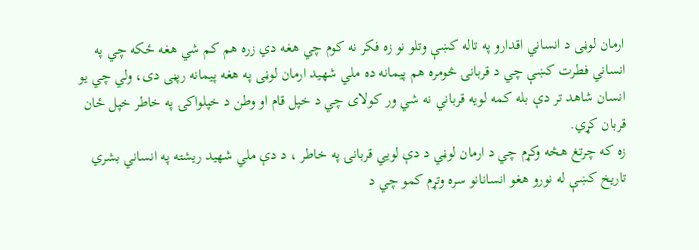ارمان لوڼی د انساني اقدارو په تاله کښې وتلو نو زه فکر نه کوم چي هغه دي زره هم کم شي هغه ځکه چي په انساني فطرت کښې چي د قربانۍ څومره هم پيمانه ده ملي شهيد ارمان لوڼی په هغه پيمانه رپڼی دی، ولي چي يو انسان شاهد تر دې بله کمه لويه قرباني نه شي ور کولای چي د خپل قام او وطن د خپلواکۍ په خاطر خپل ځان قربان کړي.
زه که چرتغ هڅه وکړم چي د ارمان لوڼي د دې لويي قربانۍ په خاطر ، د دې ملي شهيد ريشته په انساني بشري تاريخ کښې له نورو هغو انسانانو سره وتړم کمو چي د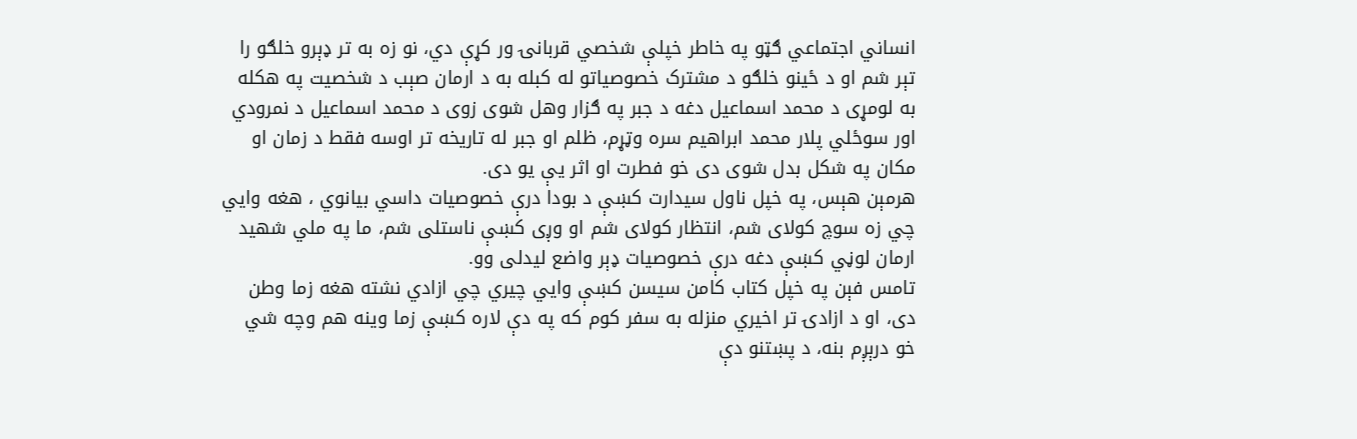انساني اجتماعي ګټو په خاطر خپلې شخصي قربانۍ ور کړې دي، نو زه به تر ډېرو خلګو را تېر شم او د ځينو خلګو د مشترک خصوصياتو له کبله به د ارمان صېب د شخصيت په هکله به لومړی د محمد اسماعيل دغه د جبر په ګزار وهل شوی زوی د محمد اسماعيل د نمرودي اور سوځلي پلار محمد ابراهيم سره وټړم، ظلم او جبر له تاريخه تر اوسه فقط د زمان او مکان په شکل بدل شوی دی خو فطرت او اثر يې يو دی.
هرمېن هېس، په خپل ناول سيدارت کښې د بودا درې خصوصيات داسي بيانوي ، هغه وايي چي زه سوچ کولای شم، انتظار کولای شم او وږی کښې ناستلی شم، ما په ملي شهيد ارمان لوڼي کښې دغه درې خصوصيات ډېر واضع ليدلی وو.
تامس فېن په خپل کتاب کامن سيسن کښې وايي چيري چي ازادي نشته هغه زما وطن دی، او د ازادۍ تر اخيري منزله به سفر کوم که په دې لاره کښې زما وينه هم وچه شي خو درېږم بنه، د پښتنو دې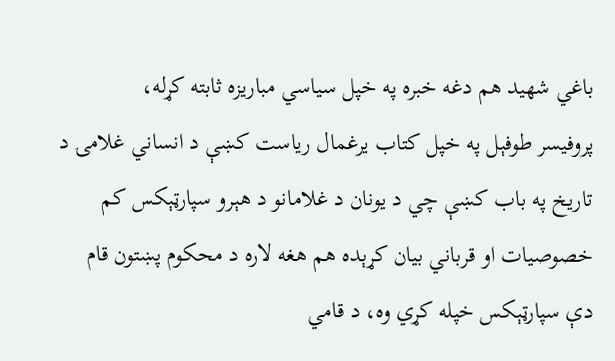باغي شهيد هم دغه خبره په خپل سياسي مباريزه ثابته کړله،
پروفيسر طوفېل په خپل کتاب يرغمال رياست کښې د انساني غلامۍ د تاريخ په باب کښې چي د يونان د غلامانو د هېرو سپارټېکس کم خصوصيات او قرباني بيان کړېده هم هغه لاره د محکوم پښتون قام دې سپارټېکس خپله کړي وه، د قامي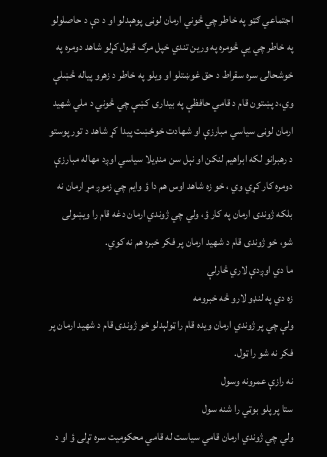اجتماعي ګټو په خاطر چي څوني ارمان لوڼی پوهېدلو او د دې د حاصلولو په خاطر چي يې څومره په ورين تندي خپل مرګ قبول کړلو شاهد دومره په خوشحالۍ سره سقراط د حق غوښتلو او ويلو په خاطر د زهرو پياله څښلې وي،د پښتون قام د قامي حافظې په بیداری کښې چي څوني د ملي شهيد ارمان لوڼی سياسي مبارزې او شهادت خوځښت پيدا کړ شاهد د تور پوستو د رهبرانو لکه ابراهيم لنکن او نېل سن منډيلا سياسي اوږد مهاله مبارزې دومره کار کړي وي ، خو زه شاهد اوس هم دا ؤ وايم چي زموږ مړ ارمان نه بلکه ژوندی ارمان په کار ؤ، ولي چي ژوندي ارمان دغه قام را ويښولی شو، خو ژوندی قام د شهيد ارمان پر فکر خبره هم نه کوي.
ما دي اوږدې لاري څارلې
زه دي په لنډو لارو څه خبرومه
ولې چي پر ژوندي ارمان ويده قام را ټولېدلو خو ژوندی قام د شهيد ارمان پر فکر نه شو را ټول.
نه رازې عمرونه وسول
ستا پر پلو بوټي را شنه سول
ولي چي ژوندي ارمان قامي سياست له قامي محکوميت سره تړلی ؤ او د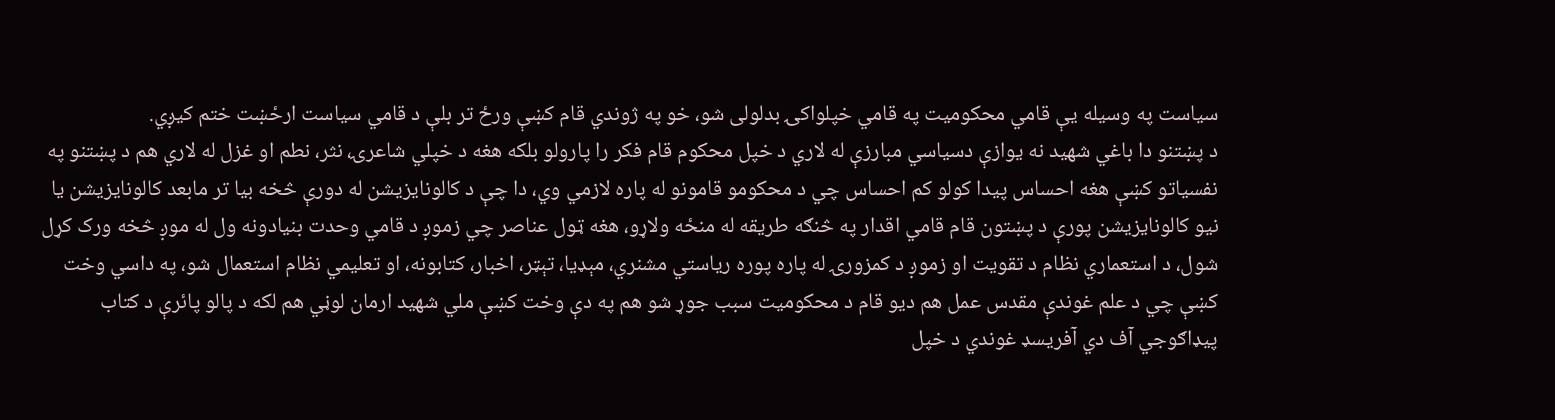سياست په وسيله يې قامي محکوميت په قامي خپلواکۍ بدلولی شو، خو په ژوندي قام کښې ورځ تر بلې د قامي سياست ارځښت ختم کيږي.
د پښتنو دا باغي شهيد نه يوازې دسياسي مبارزې له لاري د خپل محکوم قام فکر را پارولو بلکه هغه د خپلي شاعرۍ، نثر، نطم او غزل له لاري هم د پښتنو په نفسياتو کښې هغه احساس پيدا کولو کم احساس چي د محکومو قامونو له پاره لازمي وي، دا چې د کالونايزيشن له دورې څخه بيا تر مابعد کالونايزيشن يا نيو کالونايزيشن پورې د پښتون قام قامي اقدار په څنګه طريقه له منځه ولاړو، هغه ټول عناصر چي زموږ د قامي وحدت بنيادونه ول له موږ څخه ورک کړل شول، د استعماري نظام د تقويت او زموږ د کمزورۍ له پاره پوره رياستي مشنري، مېډيا، تېټر، اخبار، کتابونه، او تعليمي نظام استعمال شو، په داسي وخت کښې چي د علم غوندې مقدس عمل هم ديو قام د محکوميت سبب جوړ شو هم په دې وخت کښې ملي شهيد ارمان لوڼي هم لکه د پالو پائرې د کتاب پيډاګوجي آف دي آفريسډ غوندي د خپل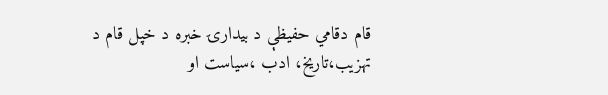قام دقامي حفيظې د بيدارۍ خبره د خپل قام د تهزيب،تاريخ، ادب ،سياست او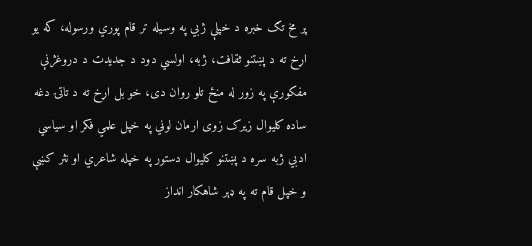پر مخ تګ خبره د خپلې ژبي په وسيله تر قام پوري ورسوله، که يو اړخ ته د پښتنو ثقافت، ژبه، اولسي دود د جديدت د دروغژنې مفکورې په زور له منځ تلو روان دی، خو بل اړخ ته د تاتۍ دغه ساده کليوال زيرک زوی ارمان لوڼي په خپل علمي فکر او سياسي ادبي ژبه سره د پښتنو کليوال دستور په خپله شاعري او نثر کښې و خپل قام ته په ډېر شاهکار انداز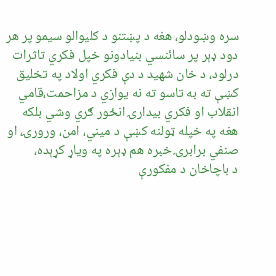سره وښودلو، هغه د پښتنو د کليوالو سيمو پر هر دود ډېر پر سائنسي بنيادونو خپل فکري تاثرات درلود، د خان شهيد د دې فکري اولاد په تخليق کښې ته به تاسو ته نه يوازي د مزاحمت،قامي انقلاب او فکري بيدارۍ انځور ګري وشي بلکه هغه په خپله ټولنه کښې د ميني، امن، ورورۍ، او صنفي برابرۍ خبره هم ډېره په وياړ کړېده،
د باچاخان د مفکورې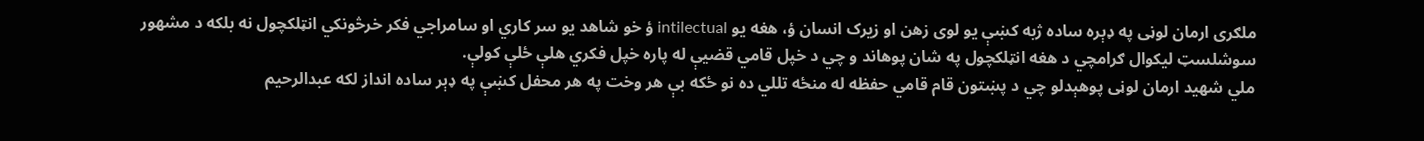ملګری ارمان لوڼی په ډېره ساده ژبه کښې يو لوی زهن او زيرک انسان ؤ، هغه يو intilectual ؤ خو شاهد يو سر کاري او سامراجي فکر خرڅونکي انټلکچول نه بلکه د مشهور سوشلسټ ليکوال ګرامچي د هغه انټلکچول په شان پوهاند و چي د خپل قامي قضيې له پاره خپل فکري هلې ځلې کولې.
ملي شهيد ارمان لوڼی پوهېدلو چي د پښتون قام قامي حفظه له منځه تللي ده نو ځکه بې هر وخت په هر محفل کښې په ډېر ساده انداز لکه عبدالرحيم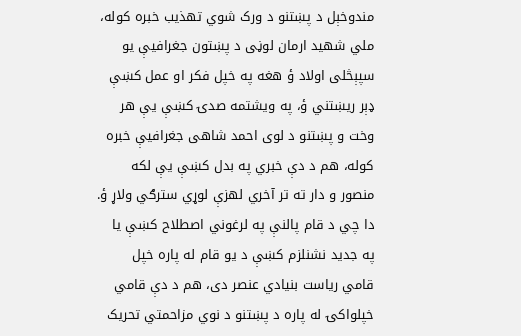مندوخېل د پښتنو د ورک شوي تهذيب خبره کوله،
ملي شهيد ارمان لوڼی د پښتون جغرافيې يو سپېڅلی اولاد ؤ هغه په خپل فکر او عمل کښې ډېر ريښتني ؤ، په ويشتمه صدۍ کښې يې هر وخت و پښتنو د لوی احمد شاهی جغرافيې خبره کوله، هم د دې خبري په بدل کښې يې لکه منصور و دار ته تر آخري لهزې لوړي سترګي ولاړ ؤ.
دا چي د قام پالنې په لرغوني اصطلاح کښې يا په جديد نشنلزم کښې د يو قام له پاره خپل قامي رياست بنيادي عنصر دی، هم د دې قامي خپلواکۍ له پاره د پښتنو د نوي مزاحمتي تحريک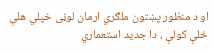او د منظور پښتون ملګري ارمان لوڼی خپلي هلې ځلې کولې ، دا جديد استعماري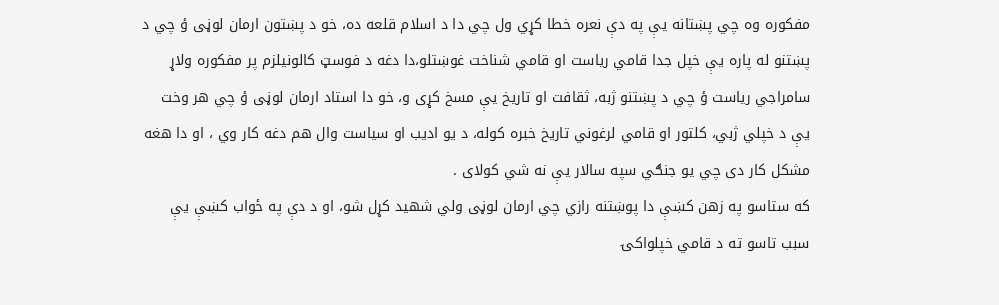مفکوره وه چي پښتانه يې په دې نعره خطا کړي ول چي دا د اسلام قلعه ده، خو د پښتون ارمان لوڼی ؤ چي د پښتنو له پاره يې خپل جدا قامي رياست او قامي شناخت غوښتلو،دا دغه د فوسټ کالونيلزم پر مفکوره ولاړ سامراجي رياست ؤ چي د پښتنو ژبه، ثقافت او تاريخ يې مسخ کړی و، خو دا استاد ارمان لوڼی ؤ چي هر وخت يې د خپلي ژبي، کلتور او قامي لرغوني تاريخ خبره کوله، د يو اديب او سياست وال هم دغه کار وي ، او دا هغه مشکل کار دی چي يو جنګي سپه سالار يې نه شي کولای .
که ستاسو په زهن کښې دا پوښتنه رازي چي ارمان لوڼی ولي شهيد کړل شو، او د دې په ځواب کښې يې سبب تاسو ته د قامي خپلواکۍ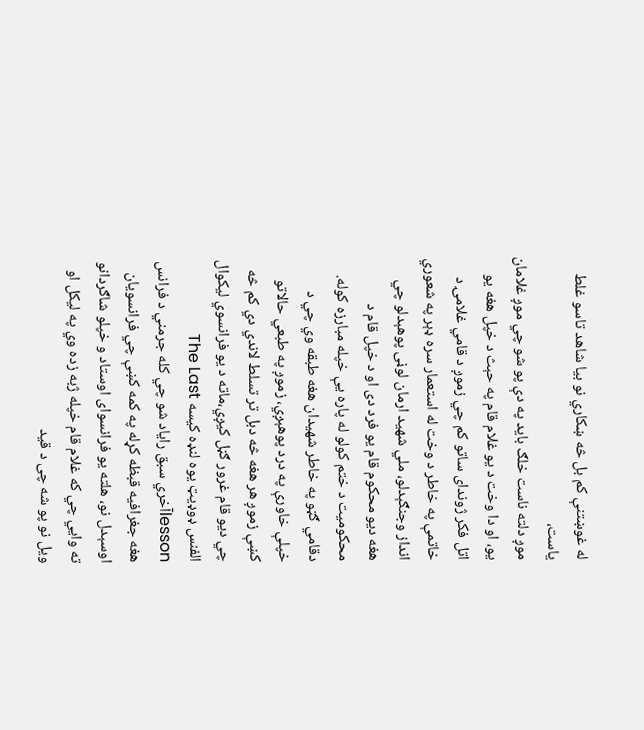له غوښتنې کم بل څه ښکاري نو بيا شاهد تاسو غلط ياست،
موږ دلته ناست خلګ بايد په دې پو شو چي موږ غلامان يو، او دا وخت د يو غلام قام په حېث د خپل هغه يو اتل فکر ژوندای ساتو کم چي زموږ د قامي غلامۍ د خاتمې په خاطر د وخت له استعمار سره ډېر په شعوري انداز وجنګېدلو، ملي شهيد ارمان لوڼی پوهېدلو چي هغه ديو محکوم قام يو فرد دی او د خپل قام د محکوميت د ختم کولو له پاره يې خپله مبارزه کوله.
دقامي ګټو په خاطر شهيدان هغه طبقه وي چي د خپلې خاورې په درد پوهېږي، زموږ په طبعي حالاتو کښې زموږ هر هغه څه دبل تر تسلط لاندي دي کم څه چي ديو قام غرور ګڼل کيږي،ماته د يو فرانسوي ليکوال الفنس ډوډيټ يوه لنډه کيسه The Last lessonآخري سبق راياد شو چي کله جرمني د فرانس هغه جغرافيه قبظه کړله په کمه کښې چي فرانسويان اوسېدل نو، هلته يو فرانسوای اوستاد و خپلو شاګردانو ته وايي چي که غلام قام خپله ژبه زده وي په ليکل او ويل نو پو شه چی د قيد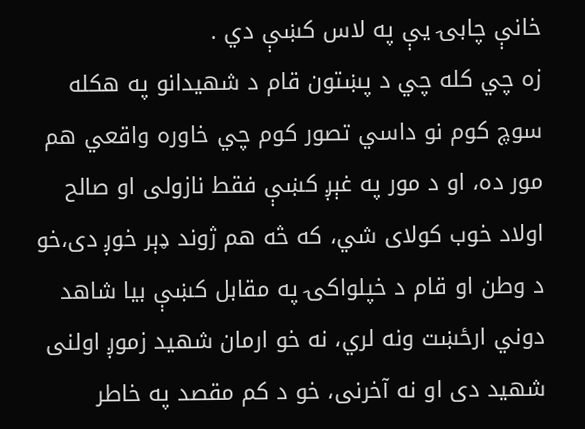خانې چابۍ يې په لاس کښې دي .
زه چي کله چي د پښتون قام د شهيدانو په هکله سوچ کوم نو داسي تصور کوم چي خاوره واقعي هم مور ده، او د مور په غېږ کښې فقط نازولی او صالح اولاد خوب کولای شي، که څه هم ژوند ډېر خوږ دی،خو د وطن او قام د خپلواکۍ په مقابل کښې بيا شاهد دوني ارځښت ونه لري، نه خو ارمان شهيد زموږ اولنی شهيد دی او نه آخرنی، خو د کم مقصد په خاطر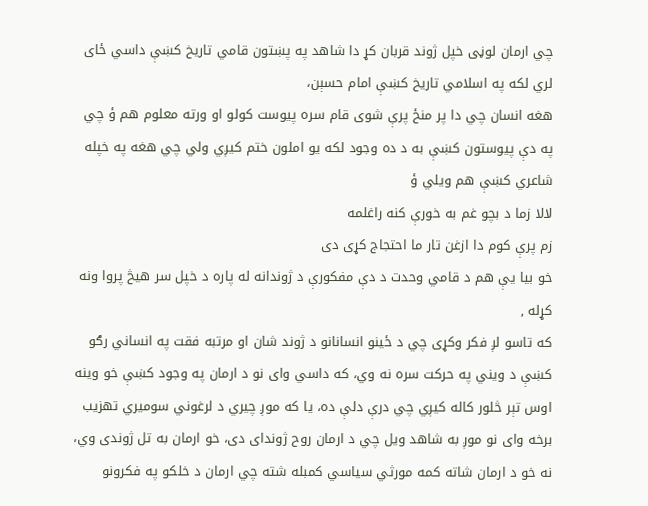چي ارمان لوڼی خپل ژوند قربان کړ دا شاهد په پښتون قامي تاريخ کښې داسي ځای لري لکه په اسلامي تاریخ کښې امام حسېن،
هغه انسان چي دا پر منځ پرې شوی قام سره پيوست کولو او ورته معلوم هم ؤ چي په دې پيوستون کښې به د ده وجود لکه يو املون ختم کيږي ولي چي هغه په خپله شاعري کښې هم ويلي ؤ
لالا زما د بچو غم به خورې کنه راغلمه
زم پرې کوم دا ازغن تار ما احتجاج کړی دی
خو بيا يې هم د قامي وحدت د دې مفکورې د ژوندانه له پاره د خپل سر هيڅ پروا ونه کړله ,
که تاسو لږ فکر وکړی چي د ځينو انسانانو د ژوند شان او مرتبه فقت په انساني رګو کښې د ويني په حرکت سره نه وي، که داسي وای نو د ارمان په وجود کښې خو وينه اوس تېر څلور کاله کيږي چي درې دلې ده، يا که موږ چيري د لرغوني سوميري تهزيب برخه وای نو موږ به شاهد ويل چي د ارمان روح ژوندای دی، خو ارمان به تل ژوندی وي، نه خو د ارمان شاته کمه مورثي سياسي کمبله شته چي ارمان د خلکو په فکرونو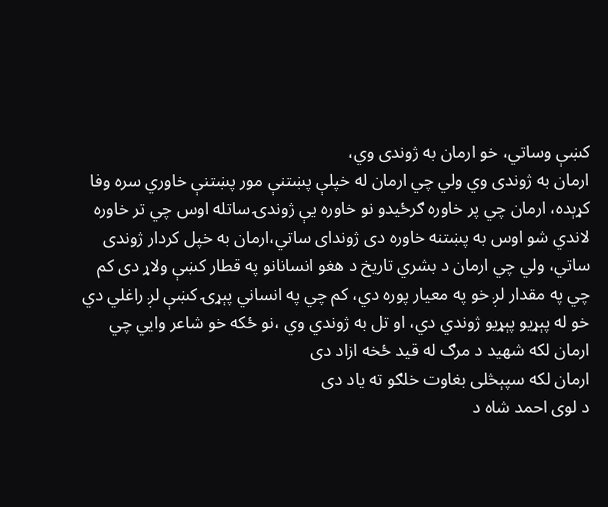کښې وساتي، خو ارمان به ژوندی وي،
ارمان به ژوندی وي ولي چي ارمان له خپلې پښتنې مور پښتنې خاوري سره وفا کړېده، ارمان چي پر خاوره ګرځيدو نو خاوره يې ژوندۍ ساتله اوس چي تر خاوره لاندي شو اوس به پښتنه خاوره دی ژوندای ساتي،ارمان به خپل کردار ژوندی ساتي، ولي چي ارمان د بشري تاريخ د هغو انسانانو په قطار کښې ولاړ دی کم چي په مقدار لږ خو په معيار پوره دي، کم چي په انساني پېړۍ کښې لږ راغلي دي خو له پېړيو پېړيو ژوندي دي، او تل به ژوندي وي ،نو ځکه خو شاعر وايي چي ارمان لکه شهيد د مرګ له قيد ځخه ازاد دی
ارمان لکه سپېڅلی بغاوت خلګو ته ياد دی
د لوی احمد شاه د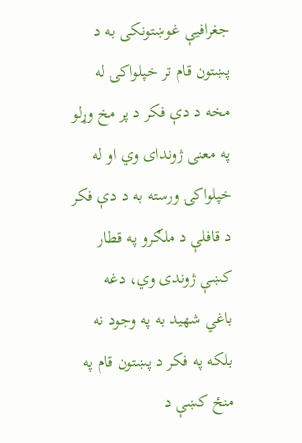جغرافيې غوښتونکی به د پښتون قام تر خپلواکۍ له مخه د دې فکر د پر مخ وړلو په معنی ژوندای وي او له خپلواکۍ ورسته به د دې فکر د قافلې د ملګرو په قطار کښې ژوندی وي، دغه باغي شهيد به په وجود نه بلکه په فکر د پښتون قام په منځ کښې د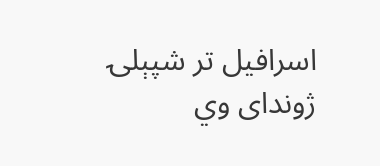اسرافيل تر شپېلۍ ژوندای وي